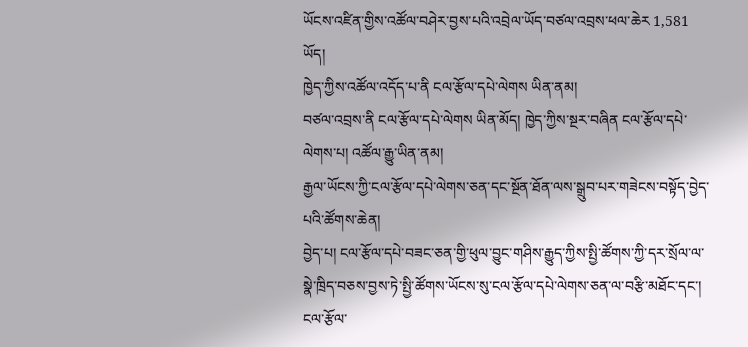ཡོངས་འཛིན་གྱིས་འཚོལ་བཤེར་བྱས་པའི་འབྲེལ་ཡོད་བཙལ་འབྲས་ཕལ་ཆེར 1,581 ཡོད།
ཁྱེད་ཀྱིས་འཚོལ་འདོད་པ་ནི ངལ་རྩོལ་དཔེ་ལེགས ཡིན་ནམ།
བཙལ་འབྲས་ནི ངལ་རྩོལ་དཔེ་ལེགས ཡིན་མོད། ཁྱེད་ཀྱིས་སྔར་བཞིན ངལ་རྩོལ་དཔེ་ལེགས་པ། འཚོལ་རྒྱུ་ཡིན་ནམ།
རྒྱལ་ཡོངས་ཀྱི་ངལ་རྩོལ་དཔེ་ལེགས་ཅན་དང་སྔོན་ཐོན་ལས་སྒྲུབ་པར་གཟེངས་བསྟོད་བྱེད་པའི་ཚོགས་ཆེན།
བྱེད་པ། ངལ་རྩོལ་དཔེ་བཟང་ཅན་གྱི་ཕུལ་བྱུང་གཤིས་རྒྱུད་ཀྱིས་སྤྱི་ཚོགས་ཀྱི་དར་སྲོལ་ལ་སྣེ་ཁྲིད་བཅས་བྱས་ཏེ་སྤྱི་ཚོགས་ཡོངས་སུ་ངལ་རྩོལ་དཔེ་ལེགས་ཅན་ལ་བརྩི་མཐོང་དང་། ངལ་རྩོལ་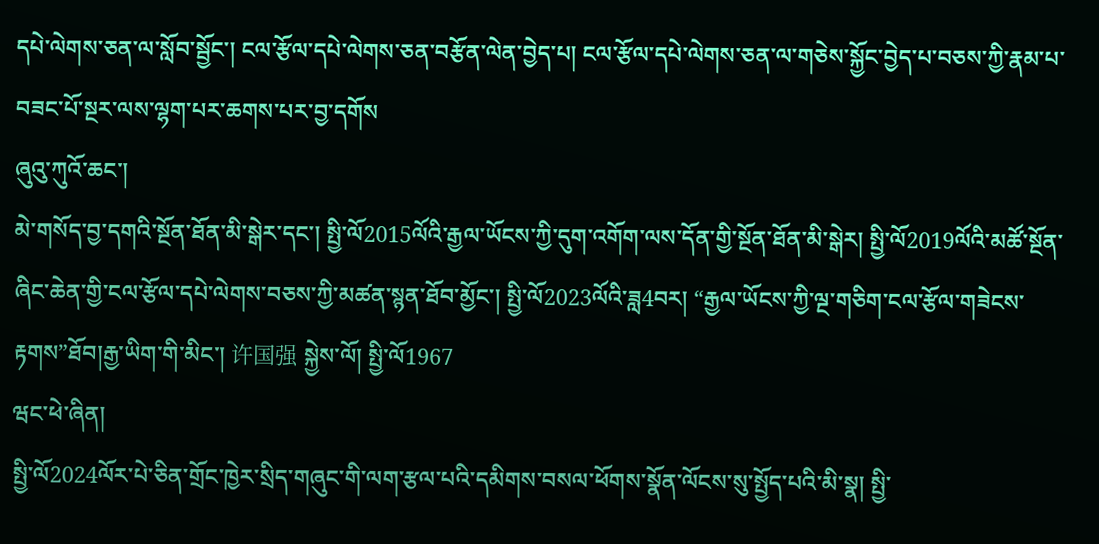དཔེ་ལེགས་ཅན་ལ་སློབ་སྦྱོང་། ངལ་རྩོལ་དཔེ་ལེགས་ཅན་བརྩོན་ལེན་བྱེད་པ། ངལ་རྩོལ་དཔེ་ལེགས་ཅན་ལ་གཅེས་སྐྱོང་བྱེད་པ་བཅས་ཀྱི་རྣམ་པ་བཟང་པོ་སྔར་ལས་ལྷག་པར་ཆགས་པར་བྱ་དགོས
ཞུའུ་ཀུའོ་ཆང་།
མེ་གསོད་བྱ་དགའི་སྔོན་ཐོན་མི་སྒེར་དང་། སྤྱི་ལོ2015ལོའི་རྒྱལ་ཡོངས་ཀྱི་དུག་འགོག་ལས་དོན་གྱི་སྔོན་ཐོན་མི་སྒེར། སྤྱི་ལོ2019ལོའི་མཚོ་སྔོན་ཞིང་ཆེན་གྱི་ངལ་རྩོལ་དཔེ་ལེགས་བཅས་ཀྱི་མཚན་སྙན་ཐོབ་མྱོང་། སྤྱི་ལོ2023ལོའི་ཟླ4བར། “རྒྱལ་ཡོངས་ཀྱི་ལྔ་གཅིག་ངལ་རྩོལ་གཟེངས་རྟགས”ཐོབ།རྒྱ་ཡིག་གི་མིང་། 许国强 སྐྱེས་ལོ། སྤྱི་ལོ1967
ཝང་ཕེ་ཞིན།
སྤྱི་ལོ2024ལོར་པེ་ཅིན་གྲོང་ཁྱེར་སྲིད་གཞུང་གི་ལག་རྩལ་པའི་དམིགས་བསལ་ཕོགས་སྣོན་ལོངས་སུ་སྤྱོད་པའི་མི་སྣ། སྤྱི་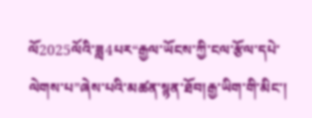ལོ2025ལོའི་ཟླ4པར“རྒྱལ་ཡོངས་ཀྱི་ངལ་རྩོལ་དཔེ་ལེགས་པ”ཞེས་པའི་མཚན་སྙན་ཐོབ།རྒྱ་ཡིག་གི་མིང་།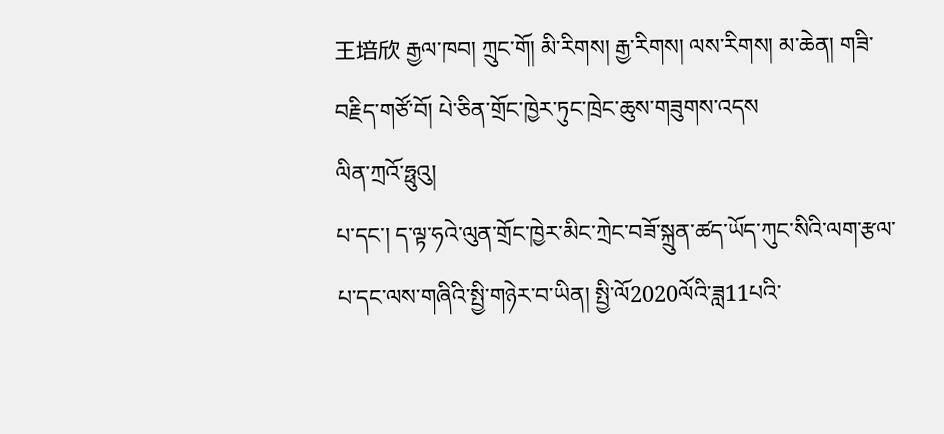王培欣 རྒྱལ་ཁབ། ཀྲུང་གོ། མི་རིགས། རྒྱ་རིགས། ལས་རིགས། མ་ཆེན། གཟི་བརྗིད་གཙོ་བོ། པེ་ཅིན་གྲོང་ཁྱེར་ཏུང་ཁྲེང་ཆུས་གཟུགས་འདས
ལིན་ཀྲའོ་ཧྥུའུ།
པ་དང་། ད་ལྟ་ཧའེ་ལུན་གྲོང་ཁྱེར་མིང་ཀྲེང་བཟོ་སྐྲུན་ཚད་ཡོད་ཀུང་སིའི་ལག་རྩལ་པ་དང་ལས་གཞིའི་སྤྱི་གཉེར་བ་ཡིན། སྤྱི་ལོ2020ལོའི་ཟླ11པའི་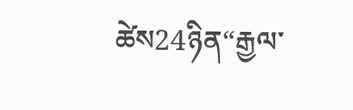ཚེས24ཉིན“རྒྱལ་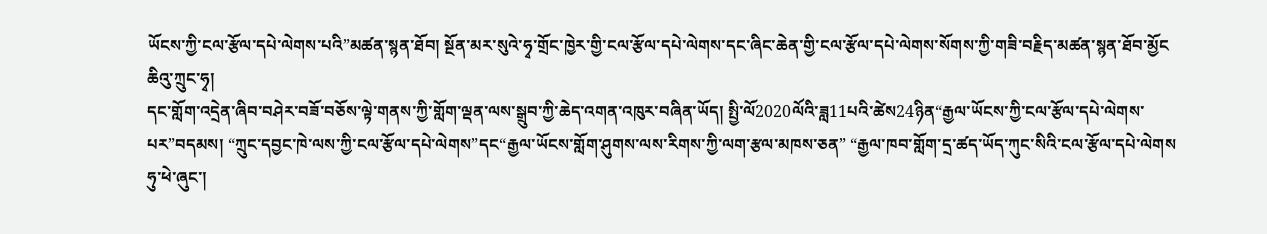ཡོངས་ཀྱི་ངལ་རྩོལ་དཔེ་ལེགས་པའི”མཚན་སྙན་ཐོབ། སྔོན་མར་སུའེ་ཧྭ་གྲོང་ཁྱེར་གྱི་ངལ་རྩོལ་དཔེ་ལེགས་དང་ཞིང་ཆེན་གྱི་ངལ་རྩོལ་དཔེ་ལེགས་སོགས་ཀྱི་གཟི་བརྗིད་མཚན་སྙན་ཐོབ་མྱོང
ཆིའུ་ཀྲུང་ཧྭ།
དང་གློག་འདྲེན་ཞིབ་བཤེར་བཟོ་བཅོས་ལྟེ་གནས་ཀྱི་གློག་ལྡན་ལས་སྒྲུབ་ཀྱི་ཆེད་འགན་འཁུར་བཞིན་ཡོད། སྤྱི་ལོ2020ལོའི་ཟླ11པའི་ཚེས24ཉིན“རྒྱལ་ཡོངས་ཀྱི་ངལ་རྩོལ་དཔེ་ལེགས་པར”བདམས། “ཀྲུང་དབྱང་ཁེ་ལས་ཀྱི་ངལ་རྩོལ་དཔེ་ལེགས”དང“རྒྱལ་ཡོངས་གློག་ཤུགས་ལས་རིགས་ཀྱི་ལག་རྩལ་མཁས་ཅན” “རྒྱལ་ཁབ་གློག་དྲ་ཚད་ཡོད་ཀུང་སིའི་ངལ་རྩོལ་དཔེ་ལེགས
ཧུ་ཕེ་ཞུང་།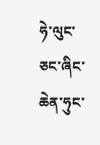ཧེ་ལུང་ཅང་ཞིང་ཆེན་ཧུང་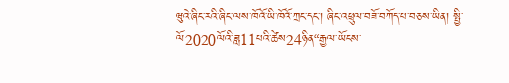ཝུའེ་ཞིང་རའི་ཞིང་ལས་ཁོའོ་ཡི་ཁོའོ་ཀྲང་དང་། ཞིང་འཕྲུལ་བཟོ་བཀོད་པ་བཅས་ཡིན། སྤྱི་ལོ2020ལོའི་ཟླ11པའི་ཚེས24ཉིན“རྒྱལ་ཡོངས་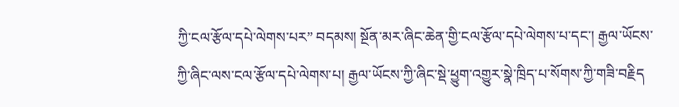ཀྱི་ངལ་རྩོལ་དཔེ་ལེགས་པར” བདམས། སྔོན་མར་ཞིང་ཆེན་གྱི་ངལ་རྩོལ་དཔེ་ལེགས་པ་དང་། རྒྱལ་ཡོངས་ཀྱི་ཞིང་ལས་ངལ་རྩོལ་དཔེ་ལེགས་པ། རྒྱལ་ཡོངས་ཀྱི་ཞིང་སྡེ་ཕྱུག་འགྱུར་སྣེ་ཁྲིད་པ་སོགས་ཀྱི་གཟི་བརྗིད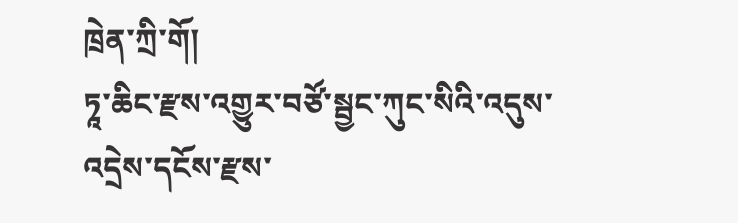ཁྲེན་ཀྲི་གོ།
ཏཱ་ཆིང་རྫས་འགྱུར་བཙོ་སྦྱང་ཀུང་སིའི་འདུས་འདྲེས་དངོས་རྫས་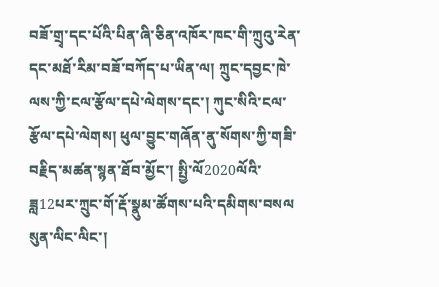བཟོ་གྲྭ་དང་པོའི་པིན་ཞི་ཅིན་འཁོར་ཁང་གི་ཀྲུའུ་རེན་དང་མཐོ་རིམ་བཟོ་བཀོད་པ་ཡིན་ལ། ཀྲུང་དབྱང་ཁེ་ལས་ཀྱི་ངལ་རྩོལ་དཔེ་ལེགས་དང་། ཀུང་སིའི་ངལ་རྩོལ་དཔེ་ལེགས། ཕུལ་བྱུང་གཞོན་ནུ་སོགས་ཀྱི་གཟི་བརྗིད་མཚན་སྙན་ཐོབ་མྱོང་། སྤྱི་ལོ2020ལོའི་ཟླ12པར་ཀྲུང་གོ་རྡོ་སྣུམ་ཚོགས་པའི་དམིགས་བསལ
སུན་ལིང་ལིང་།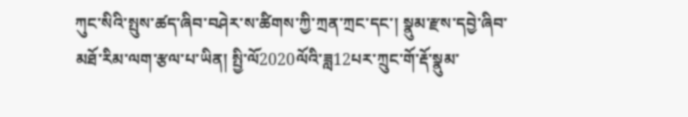ཀུང་སིའི་སྤུས་ཚད་ཞིབ་བཤེར་ས་ཚིགས་ཀྱི་ཀྲན་ཀྲང་དང་། སྣུམ་རྫས་དབྱེ་ཞིབ་མཐོ་རིམ་ལག་རྩལ་པ་ཡིན། སྤྱི་ལོ2020ལོའི་ཟླ12པར་ཀྲུང་གོ་རྡོ་སྣུམ་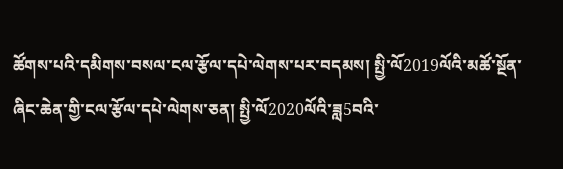ཚོགས་པའི་དམིགས་བསལ་ངལ་རྩོལ་དཔེ་ལེགས་པར་བདམས། སྤྱི་ལོ2019ལོའི་མཚོ་སྔོན་ཞིང་ཆེན་གྱི་ངལ་རྩོལ་དཔེ་ལེགས་ཅན། སྤྱི་ལོ2020ལོའི་ཟླ5བའི་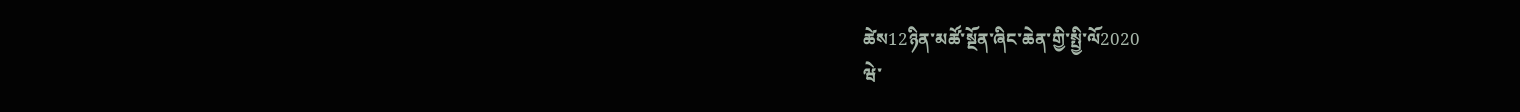ཚེས12ཉིན་མཚོ་སྔོན་ཞིང་ཆེན་གྱི་སྤྱི་ལོ2020
ཝེ་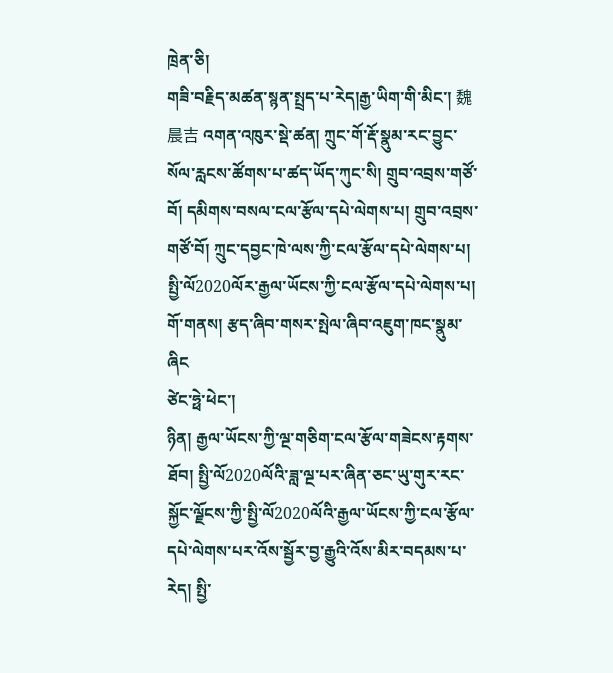ཁྲེན་ཅི།
གཟི་བརྗིད་མཚན་སྙན་སྤྲད་པ་རེད།རྒྱ་ཡིག་གི་མིང་། 魏晨吉 འགན་འཁུར་སྡེ་ཚན། ཀྲུང་གོ་རྡོ་སྣུམ་རང་བྱུང་སོལ་རླངས་ཚོགས་པ་ཚད་ཡོད་ཀུང་སི། གྲུབ་འབྲས་གཙོ་བོ། དམིགས་བསལ་ངལ་རྩོལ་དཔེ་ལེགས་པ། གྲུབ་འབྲས་གཙོ་བོ། ཀྲུང་དབྱང་ཁེ་ལས་ཀྱི་ངལ་རྩོལ་དཔེ་ལེགས་པ། སྤྱི་ལོ2020ལོར་རྒྱལ་ཡོངས་ཀྱི་ངལ་རྩོལ་དཔེ་ལེགས་པ། གོ་གནས། རྩད་ཞིབ་གསར་སྤེལ་ཞིབ་འཇུག་ཁང་སྣུམ་ཞིང
ཙེང་ཧྥེ་ཕེང་།
ཉིན། རྒྱལ་ཡོངས་ཀྱི་ལྔ་གཅིག་ངལ་རྩོལ་གཟེངས་རྟགས་ཐོབ། སྤྱི་ལོ2020ལོའི་ཟླ་ལྔ་པར་ཞིན་ཅང་ཡུ་གུར་རང་སྐྱོང་ལྗོངས་ཀྱི་སྤྱི་ལོ2020ལོའི་རྒྱལ་ཡོངས་ཀྱི་ངལ་རྩོལ་དཔེ་ལེགས་པར་འོས་སྦྱོར་བྱ་རྒྱུའི་འོས་མིར་བདམས་པ་རེད། སྤྱི་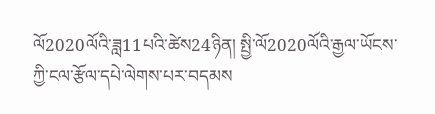ལོ2020ལོའི་ཟླ11པའི་ཚེས24ཉིན། སྤྱི་ལོ2020ལོའི་རྒྱལ་ཡོངས་ཀྱི་ངལ་རྩོལ་དཔེ་ལེགས་པར་བདམས